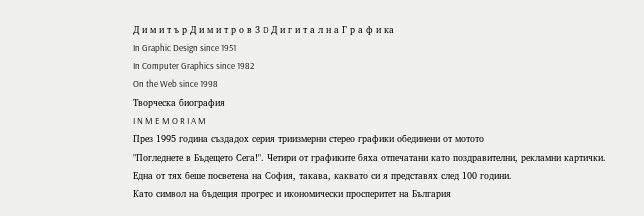Д и м и т ъ р Д и м и т р о в 3 D Д и г и т а л н а Г р а ф и ка
In Graphic Design since 1951
In Computer Graphics since 1982
On the Web since 1998
Творческа биография
I N M E M O R I A M
През 1995 година създадох серия триизмерни стерео графики обединени от мотото
"Погледнете в Бъдещето Сега!". Четири от графиките бяха отпечатани като поздравителни, рекламни картички.
Една от тях беше посветена на София, такава, каквато си я представях след 100 години.
Като символ на бъдещия прогрес и икономически просперитет на България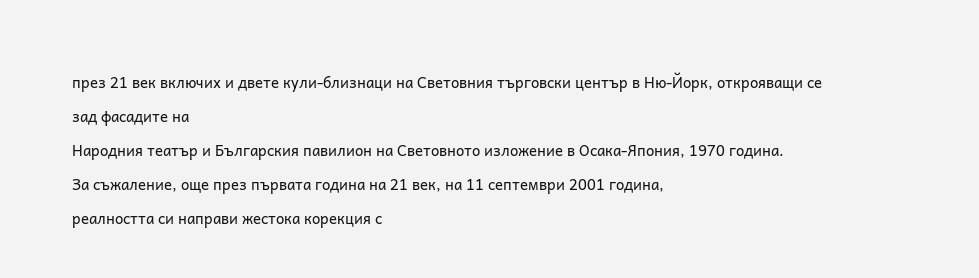през 21 век включих и двете кули-близнаци на Световния търговски център в Ню-Йорк, открояващи се зад фасадите на
Народния театър и Българския павилион на Световното изложение в Осака-Япония, 1970 година.
За съжаление, още през първата година на 21 век, на 11 септември 2001 година,
реалността си направи жестока корекция с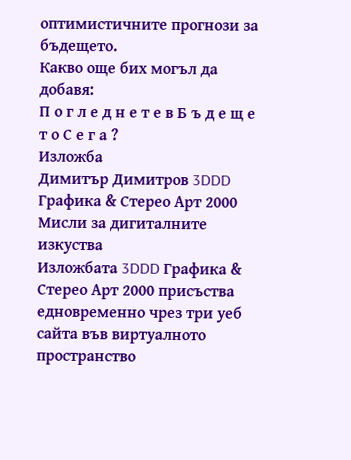оптимистичните прогнози за бъдещето.
Какво още бих могъл да добавя:
П о г л е д н е т е в Б ъ д е щ е т о С е г а ?
Изложба
Димитър Димитров 3DDD Графика & Стерео Арт 2000
Мисли за дигиталните изкуства
Изложбата 3DDD Графика & Стерео Арт 2000 присъства едновременно чрез три уеб сайта във виртуалното пространство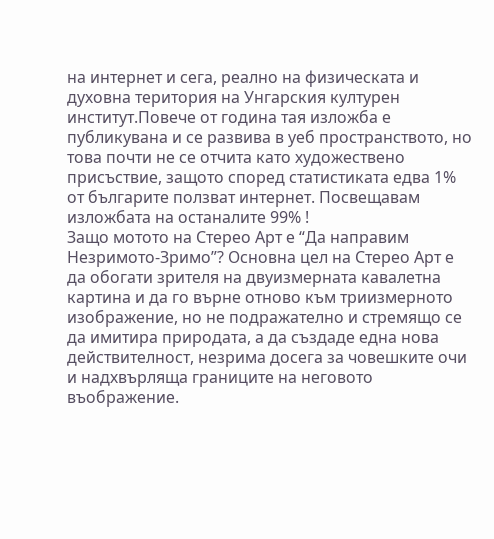на интернет и сега, реално на физическата и духовна територия на Унгарския културен институт.Повече от година тая изложба е публикувана и се развива в уеб пространството, но това почти не се отчита като художествено присъствие, защото според статистиката едва 1% от българите ползват интернет. Посвещавам изложбата на останалите 99% !
Защо мотото на Стерео Арт е “Да направим Незримото-Зримо”? Основна цел на Стерео Арт е да обогати зрителя на двуизмерната кавалетна картина и да го върне отново към триизмерното изображение, но не подражателно и стремящо се да имитира природата, а да създаде една нова действителност, незрима досега за човешките очи и надхвърляща границите на неговото въображение.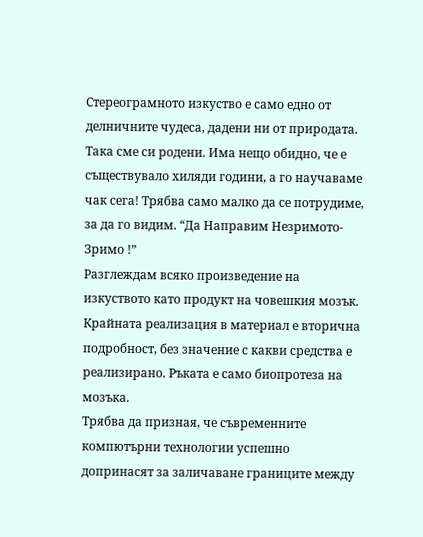Стереограмното изкуство е само едно от делничните чудеса, дадени ни от природата. Така сме си родени. Има нещо обидно, че е съществувало хиляди години, а го научаваме чак сега! Трябва само малко да се потрудиме, за да го видим. “Да Направим Незримото-Зримо !”
Разглеждам всяко произведение на изкуството като продукт на човешкия мозък. Крайната реализация в материал е вторична подробност, без значение с какви средства е реализирано. Ръката е само биопротеза на мозъка.
Трябва да призная, че съвременните компютърни технологии успешно допринасят за заличаване границите между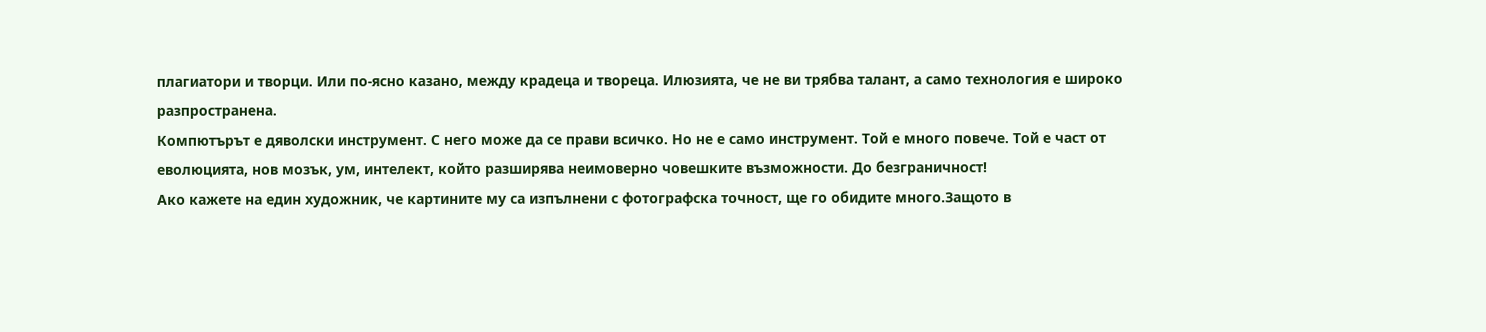плагиатори и творци. Или по-ясно казано, между крадеца и твореца. Илюзията, че не ви трябва талант, а само технология е широко разпространена.
Компютърът е дяволски инструмент. С него може да се прави всичко. Но не е само инструмент. Той е много повече. Той е част от еволюцията, нов мозък, ум, интелект, който разширява неимоверно човешките възможности. До безграничност!
Ако кажете на един художник, че картините му са изпълнени с фотографска точност, ще го обидите много.Защото в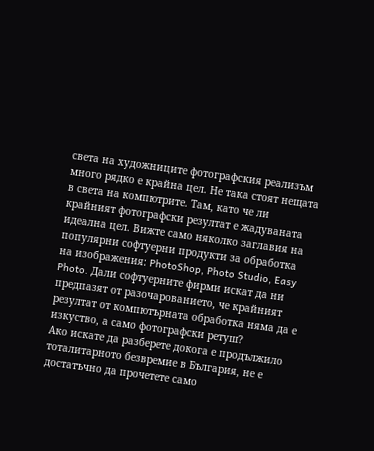света на художниците фотографския реализъм много рядко е крайна цел. Не така стоят нещата в света на компютрите. Там, като че ли крайният фотографски резултат е жадуваната идеална цел. Вижте само няколко заглавия на популярни софтуерни продукти за обработка на изображения: PhotoShop, Photo Studio, Easy Photo. Дали софтуерните фирми искат да ни предпазят от разочарованието, че крайният резултат от компютърната обработка няма да е изкуство, а само фотографски ретуш?
Ако искате да разберете докога е продължило тоталитарното безвремие в България, не е достатъчно да прочетете само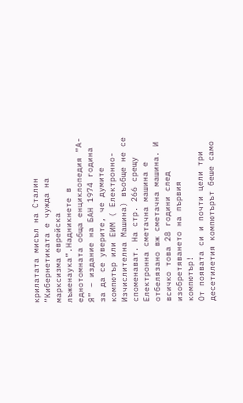крилатата мисъл на Сталин “Кибернетиката е чужда на марксизма еврейска лъженаука”.Надникнете в еднотомната обща енциклопедия “А-Я” – издание на БАН 1974 година за да се уверите, че думите компютър или ЕИМ ( Електронно-Изчислителна Машина) въобще не се споменават. На стр. 266 срещу Електронна сметачна машина е отбелязано вж сметачна машина. И всичко това 28 години след изобретяването на първия компютър!
От появата си и почти цели три десетилетия компютърът беше само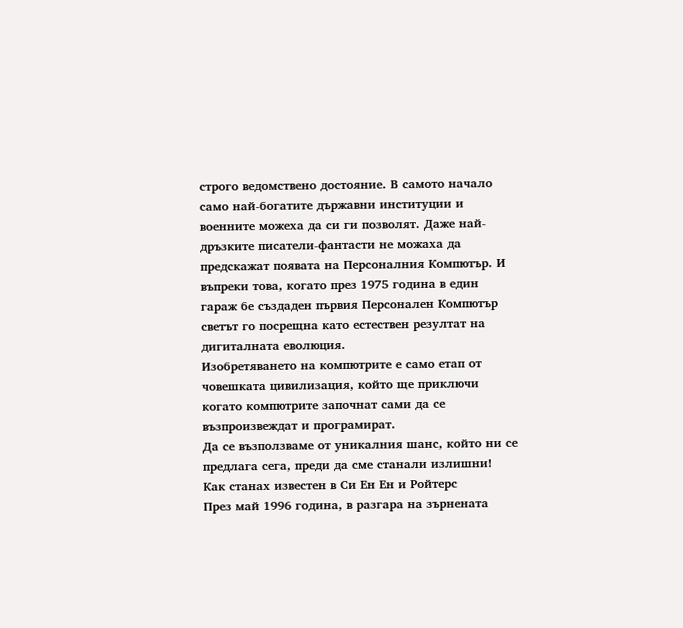строго ведомствено достояние. В самото начало само най-богатите държавни институции и военните можеха да си ги позволят. Даже най-дръзките писатели-фантасти не можаха да предскажат появата на Персоналния Компютър. И въпреки това, когато през 1975 година в един гараж бе създаден първия Персонален Компютър светът го посрещна като естествен резултат на дигиталната еволюция.
Изобретяването на компютрите е само етап от човешката цивилизация, който ще приключи когато компютрите започнат сами да се възпроизвеждат и програмират.
Да се възползваме от уникалния шанс, който ни се предлага сега, преди да сме станали излишни!
Как станах известен в Си Ен Ен и Ройтерс
През май 1996 година, в разгара на зърнената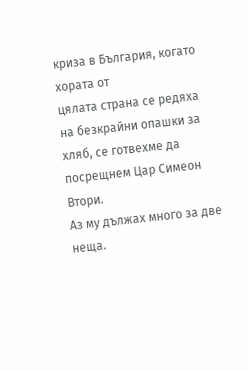криза в България, когато хората от
цялата страна се редяха на безкрайни опашки за хляб, се готвехме да посрещнем Цар Симеон Втори.
Аз му дължах много за две неща.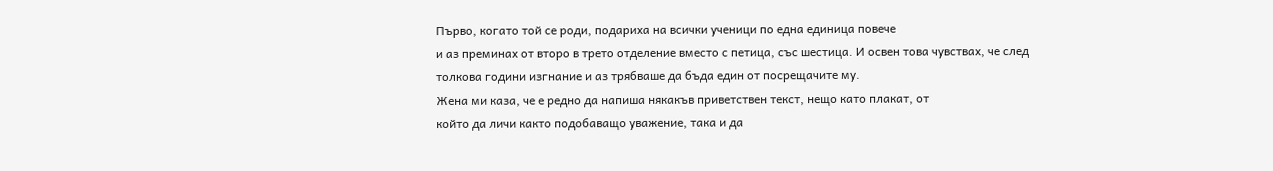Първо, когато той се роди, подариха на всички ученици по една единица повече
и аз преминах от второ в трето отделение вместо с петица, със шестица. И освен това чувствах, че след
толкова години изгнание и аз трябваше да бъда един от посрещачите му.
Жена ми каза, че е редно да напиша някакъв приветствен текст, нещо като плакат, от
който да личи както подобаващо уважение, така и да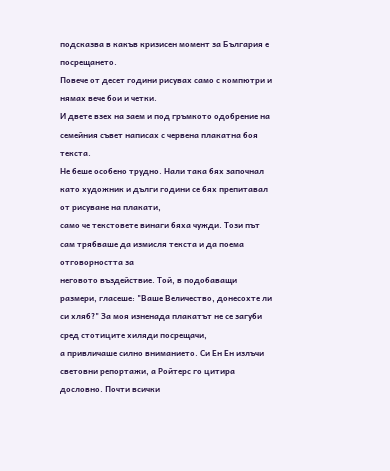подсказва в какъв кризисен момент за България е посрещането.
Повече от десет години рисувах само с компютри и нямах вече бои и четки.
И двете взех на заем и под гръмкото одобрение на семейния съвет написах с червена плакатна боя текста.
Не беше особено трудно. Нали така бях започнал като художник и дълги години се бях препитавал от рисуване на плакати,
само че текстовете винаги бяха чужди. Този път сам трябваше да измисля текста и да поема отговорността за
неговото въздействие. Той, в подобаващи размери, гласеше: "Ваше Величество, донесохте ли си хляб?" За моя изненада плакатът не се загуби сред стотиците хиляди посрещачи,
а привличаше силно вниманието. Си Ен Ен излъчи световни репортажи, а Ройтерс го цитира дословно. Почти всички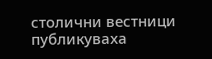столични вестници публикуваха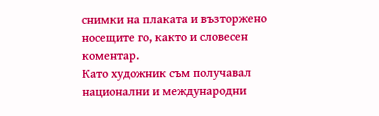снимки на плаката и възторжено носещите го, както и словесен коментар.
Като художник съм получавал национални и международни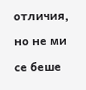отличия,
но не ми се беше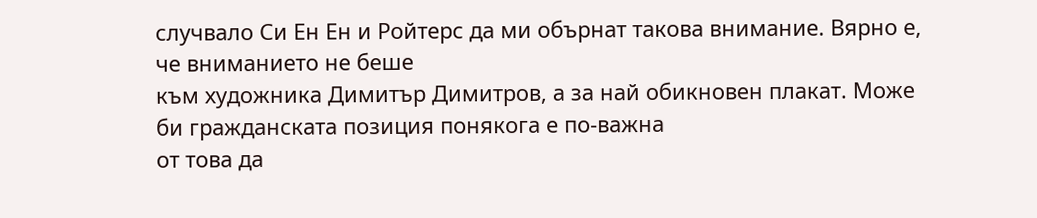случвало Си Ен Ен и Ройтерс да ми обърнат такова внимание. Вярно е, че вниманието не беше
към художника Димитър Димитров, а за най обикновен плакат. Може би гражданската позиция понякога е по-важна
от това да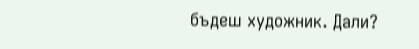бъдеш художник. Дали?